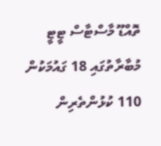ތޮއްޑޫ މާސްޓާސް ޓީޓީ މުބާރާތުގައި 18 ގައުމަކުން 110 ކުޅުންތެރިން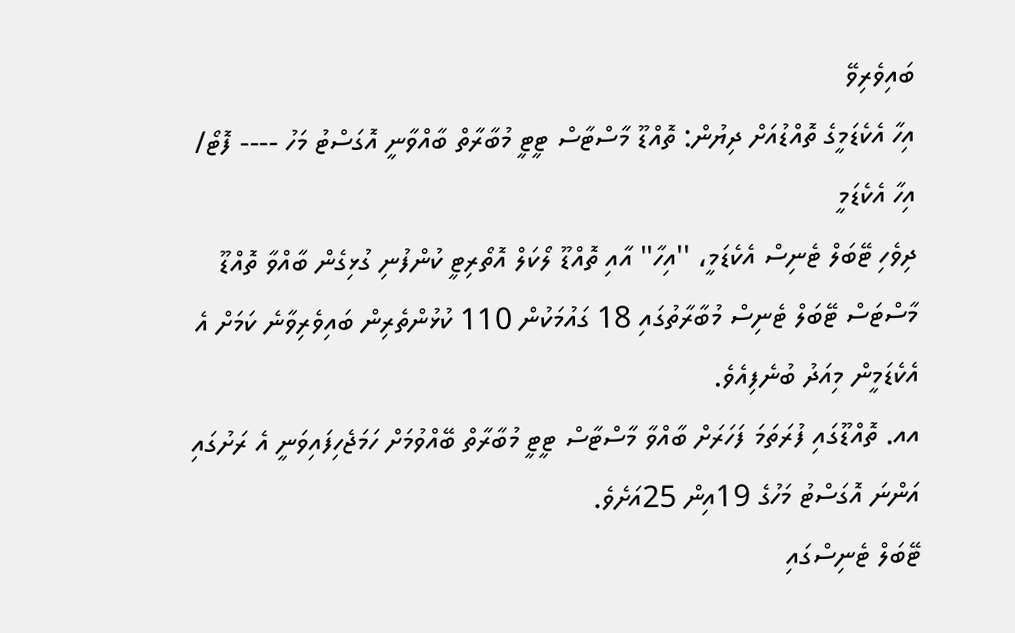ބައިވެރިވޭ
އިހާ އެކެޑަމީގެ ތޮއްޑުއަށް ދިޔުން: ތޮއްޑޫ މާސްޓާސް ޓީޓީ މުބާރާތް ބާއްވާނީ އޮގަސްޓު މަހު ---- ފޮޓޯ/ އިހާ އެކެޑަމީ
ދިވެހި ޓޭބަލް ޓެނިސް އެކެޑަމީ، ''އިހާ'' އާއި ތޮއްޑޫ ލޯކަލް އޮތޯރިޓީ ކުންފުނި ގުޅިގެން ބާއްވާ ތޮއްޑޫ މާސްޓަސް ޓޭބަލް ޓެނިސް މުބާރާތުގައި 18 ގައުމަކުން 110 ކުޅުންތެރިން ބައިވެރިވާނެ ކަމަށް އެ އެކެޑަމީން މިއަދު ބުނެފިއެވެ.
އއ. ތޮއްޑޫގައި ފުރަތަމަ ފަހަރަށް ބާއްވާ މާސްޓާސް ޓީޓީ މުބާރާތް ބޭއްވުމަށް ހަމަޖެހިފައިވަނީ އެ ރަށުގައި އަންނަ އޮގަސްޓު މަހުގެ 19އިން 25އަށެވެ.
ޓޭބަލް ޓެނިސްގައި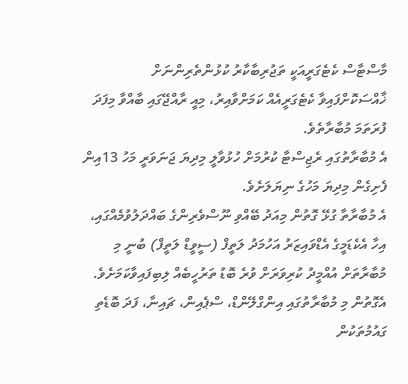މާސްޓާސް ކެޓެގަރީއަކީ ތަޖުރިބާކާރު ކުޅުންތެރިންނަށް ޚާއްސަކޮށްފައިވާ ކެޓެގަރީއެއް ކަމަށްވާއިރު، މިއީ ރާއްޖޭގައި ބާއްވާ މިފަދަ ފުރަތަމަ މުބާރާތެވެ.
އެ މުބާރާތުގައި ރެޖިސްޓާ ކުރުމަށް ހުޅުވާލީ މިދިޔަ ޖަނަވަރީ މަހު 13އިން ފެށިގެން މިދިޔަ މަހުގެ ނިޔަލަށެވެ.
އެ މުބާރާތާ ގުޅޭ ގޮތުން މިއަދު ބޭއްވި ނޫސްވެރިންގެ ބައްދަލުވުމެއްގައި، އިހާ އެކެޑަމީގެ އެޑްވައިޒަރު އަހުމަދު ލަތީފް (ސީވީޑް ލަތީފް) ބުނީ މި މުބާރާތަށް އުއްމީދު ކުރިވަރަށް ވުރެ ބޮޑު ތަރުހީބެއް ލިބިފައިވާކަމަށެވެ. އެގޮތުން މި މުބާރާތުގައި އިންގްލޭންޑް، ސްޕެއިން، ޗައިނާ، ފަދަ ބޮޑެތި ގައުމުތަކުން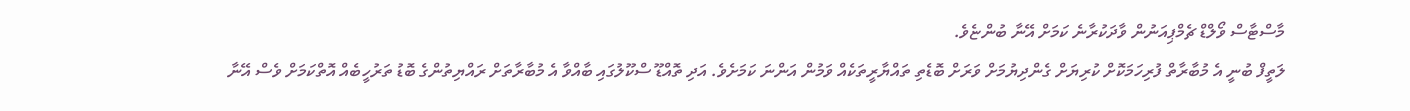މާސްޓާސް ވޯލްޑް ޗެމްޕިއަނުން ވާދަކުރާނެ ކަމަށް އޭނާ ބުންޏެވެ.
ލަތީފް ބުނީ އެ މުބާރާތް ފުރިހަމަކޮށް ކުރިޔަށް ގެންދިޔުމަށް ވަރަށް ބޮޑެތި ތައްޔާރީތަކެއް ވަމުން އަންނަ ކަމަށެވެ. އަދި ތޮއްޑޫ ސްކޫލުގައި ބާއްވާ އެ މުބާރާތަށް ރައްޔިތުންގެ ބޮޑު ތަރުހީބެއް އޮތްކަމަށް ވެސް އޭނާ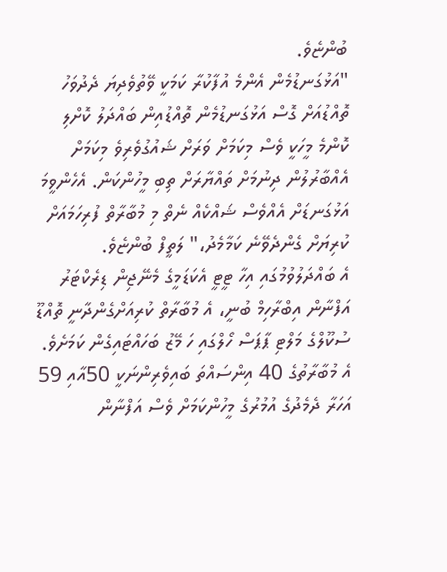ބުންޏެވެ.
"އަޅުގަނޑުމެން އެންމެ އުފާކުރާ ކަމަކީ ވޭތުވެދިޔަ ދެދުވަހު ތޮއްޑުއަށް ގޮސް އަޅުގަނޑުމެން ތޮއްޑުއިން ބައްދަލު ކޮށްލި ކޮންމެ މީހަކީ ވެސް މިކަމަށް ވަރަށް ޝައުގުވެރިވެ މިކަމަށް އެއްބާރުލުން ދިނުމަށް ތައްޔާރަށް ތިބި މީހުންކަން. އެހެންވީމަ އަޅުގަނޑަށް އެއްވެސް ޝައްކެއް ނެތް މި މުބާރާތް ފުރިހަމައަށް ކުރިޔަށް ގެންދެވޭނެ ކަމާމެދު،" ލަތީފް ބުންޏެވެ.
އެ ބައްދަލުވުމުގައި އިހާ ޓީޓީ އެކަޑަމީގެ މެނޭޖިން ޑިރެކްޓަރު އަފްނާން އިބްރާހިމް ބުނީ، އެ މުބާރާތް ކުރިއަށްގެންދާނީ ތޮއްޑޫ ސުކޫލްގެ މަލްޓި ޕާޕަސް ހޯލްގައި ހަ މޭޒު ބަހައްޓައިގެން ކަމަށެވެ.
އެ މުބާރާތުގެ 40 އިންސައްތަ ބައިވެރިންނަކީ 50އާއި 59 އަހަރާ ދެމެދުގެ އުމުރުގެ މީހުންކަމަށް ވެސް އަފްނާން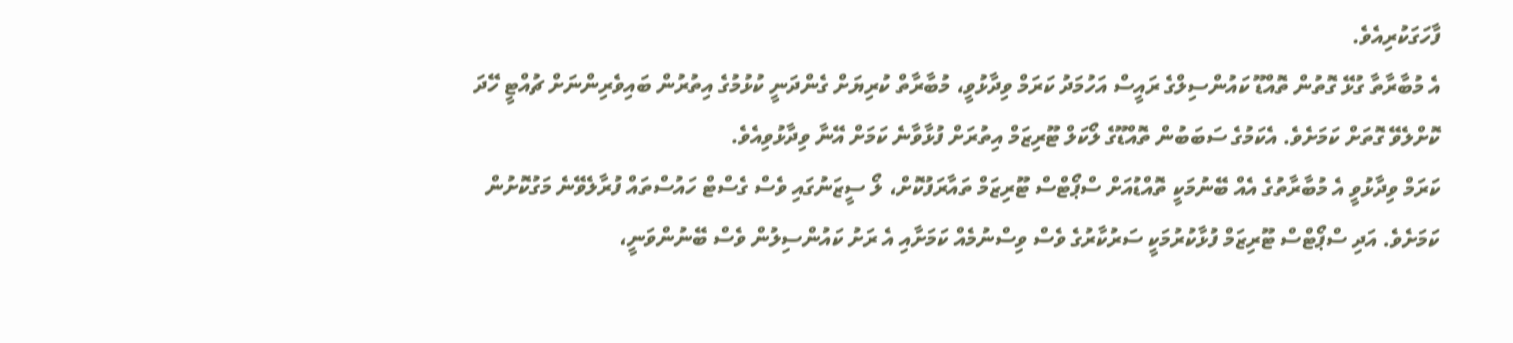ފާހަގަކުރިއެވެ.
އެ މުބާރާތާ ގުޅޭ ގޮތުން ތޮއްޑޫ ކައުންސިލްގެ ރައީސް އަހުމަދު ކަރަމް ވިދާޅުވީ، މުބާރާތް ކުރިޔަށް ގެންދަނީ ކުޅުމުގެ އިތުރުން ބައިވެރިންނަށް ޗުއްޓީ ހޭދަ ކޮށްލެވޭ ގޮތަށް ކަމަށެވެ. އެކަމުގެ ސަބަބުން ތޮއްޑޫގެ ލޯކަލް ޓޫރިޒަމް އިތުރަށް ފުޅާވާނެ ކަމަށް އޭނާ ވިދާޅުވިއެވެ.
ކަރަމް ވިދާޅުވީ އެ މުބާރާތުގެ އެއް ބޭނުމަކީ ތޮއްޑުއަށް ސްޕޯޓްސް ޓޫރިޒަމް ތައާރަފުކޮށް، ލޯ ސީޒަނުގައި ވެސް ގެސްޓް ހައުސްތައް ފުރާލެވޭނެ މަގުކޮށުން ކަމަށެވެ. އަދި ސްޕޯޓްސް ޓޫރިޒަމް ފުޅާކުރުމަކީ ސަރުކާރުގެ ވެސް ވިސްނުމެއް ކަމަށާއި އެ ރަށު ކައުންސިލުން ވެސް ބޭނުންވަނީ،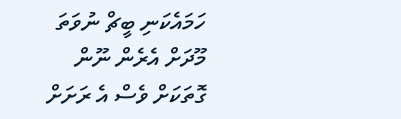ހަމައެކަނި ބީޗް ނުވަތަ މޫދަށް އެރެން ނޫން ގޮތަކަށް ވެސް އެ ރަށަށް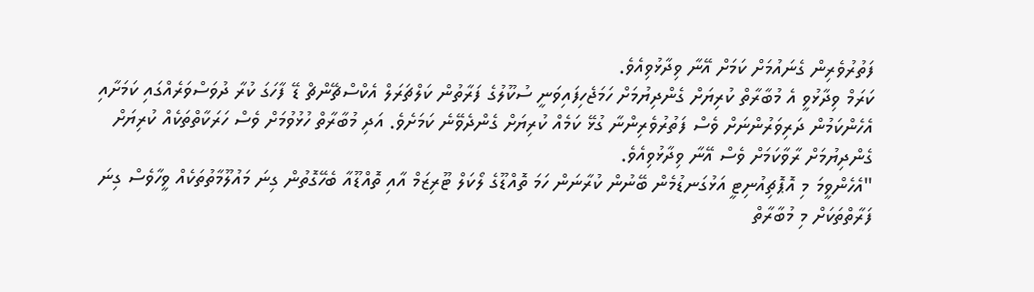ފަތުރުވެރިން ގެނައުމަށް ކަމަށް އޭނާ ވިދާޅުވިއެވެ.
ކަރަމް ވިދާޅުވީ އެ މުބާރާތް ކުރިޔަށް ގެންދިޔުމަށް ހަމަޖެހިފައިވަނީ ސުކޫލުގެ ފަރާތުން ކަލްޗަރަލް އެކްސްޗޭންޗް ޑޭ ފާހަގަ ކުރާ ދުވަސްވަރެއްގައި ކަމަށާއި އެހެންކަމުން ދަރިވަރުންނަށް ވެސް ފަތުރުވެރިންނާ ގުޅޭ ކަމެއް ކުރިޔަށް ގެންދެވޭނެ ކަމަށެވެ. އަދި މުބާރާތް ހުޅުވުމަށް ވެސް ހަރަކާތްތަކެއް ކުރިޔަށް ގެންދިޔުމަށް ރާވާކަމަށް ވެސް އޭނާ ވިދާޅުވިއެވެ.
"އެހެންވީމަ މި އޮޕޮޗިއުނިޓީ އަޅުގަނޑުމެން ބޭނުން ކުރާނަން ހަމަ ތޮއްޑޫގެ ލޯކަލް ޓޫރިޒަމް އާއި ތޮއްޑޫއާ ބެހޭގޮތުން ގިނަ މައުލޫމާތުތަކެއް ވީހާވެސް ގިނަ ފަރާތްތަކަށް މި މުބާރާތް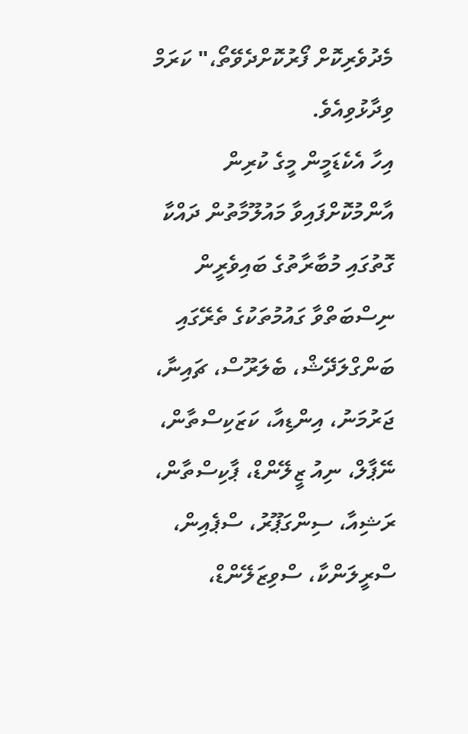މެދުވެރިކޮށް ފޯރުކޮށްދެވޭތޯ،" ކަރަމް ވިދާޅުވިއެވެ.
އިހާ އެކެޑަމީން މީގެ ކުރިން އާންމުކޮށްފައިވާ މައުލޫމާތުން ދައްކާ ގޮތުގައި މުބާރާތުގެ ބައިވެރީން ނިސްބަތްވާ ގައުމުތަކުގެ ތެރޭގައި ބަންގްލަދޭޝް، ބެލަރޫސް، ޗައިނާ، ޖަރުމަނު، އިންޑިއާ، ކަޒަކިސްތާން، ނޭޕާލް، ނިއު ޒީލޭންޑް، ޕާކިސްތާން، ރަޝިއާ، ސިންގަޕޫރު، ސްޕެއިން، ސްރީލަންކާ، ސްވިޒަލޭންޑް،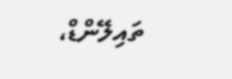ތައިލޭންޑް،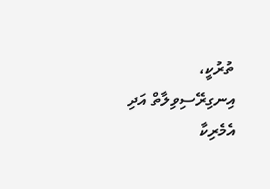ތުރުކީ، އިނގިރޭސިވިލާތް އަދި އެމެރިކާ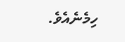ހިމެނެއެވެ.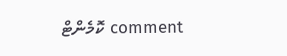comment ކޮމެންޓް